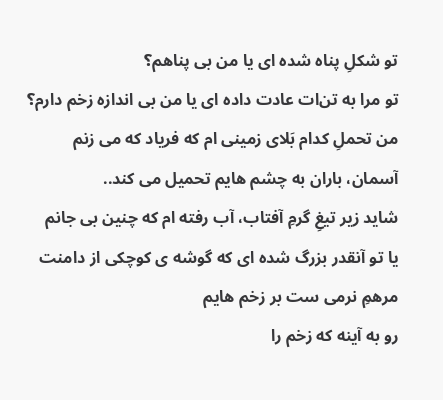تو شکلِ پناه شده ای یا من بی پناهم؟
تو مرا به تن‌ات عادت داده ای یا من بی اندازه زخم دارم؟
من تحملِ کدام بَلای زمینی ام که فریاد که می زنم
آسمان، باران به چشم هایم تحمیل می کند..
شاید زیر تیغِ گرمِ آفتاب، آب رفته ام که چنین بی جانم
یا تو آنقدر بزرگ شده ای که گوشه ی کوچکی از دامنت
مرهمِ نرمی ست بر زخم هایم
رو به آینه که زخم را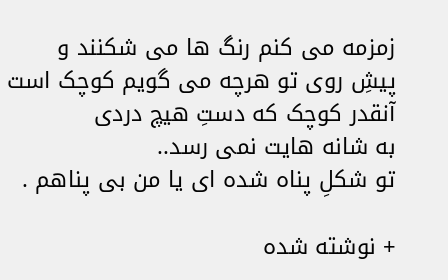زمزمه می کنم رنگ ها می شکنند و
پیشِ روی تو هرچه می گویم کوچک است
آنقدر کوچک که دستِ هیچ دردی
به شانه هایت نمی رسد..
تو شکلِ پناه شده ای یا من بی پناهم .

+ نوشته شده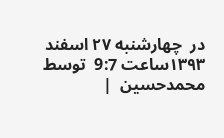در  چهارشنبه ۲۷ اسفند ۱۳۹۳ساعت 9:7  توسط محمدحسین  |